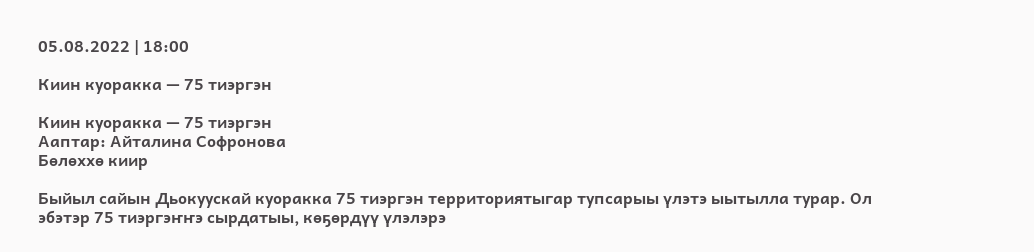05.08.2022 | 18:00

Киин куоракка — 75 тиэргэн

Киин куоракка — 75 тиэргэн
Ааптар: Айталина Софронова
Бөлөххө киир

Быйыл сайын Дьокуускай куоракка 75 тиэргэн территориятыгар тупсарыы үлэтэ ыытылла турар. Ол эбэтэр 75 тиэргэҥҥэ сырдатыы, көҕөрдүү үлэлэрэ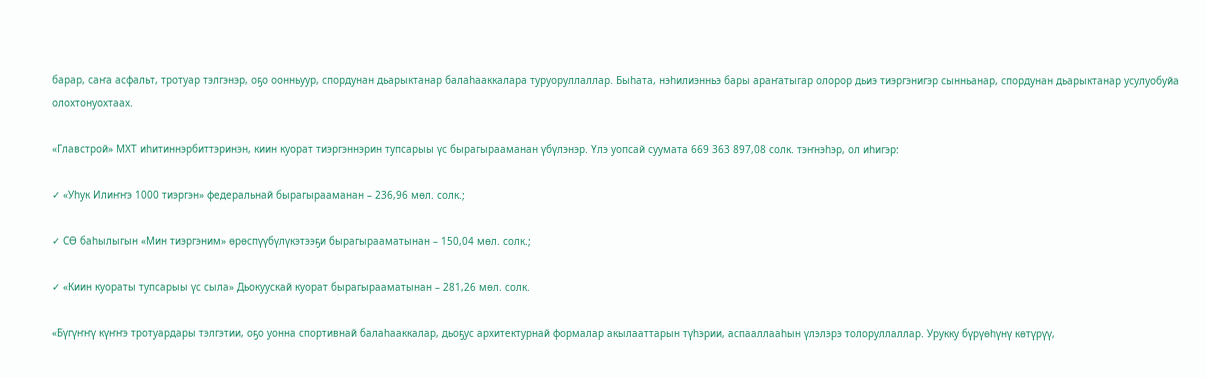барар, саҥа асфальт, тротуар тэлгэнэр, оҕо оонньуур, спордунан дьарыктанар балаһааккалара туруоруллаллар. Быһата, нэһилиэнньэ бары араҥатыгар олорор дьиэ тиэргэнигэр сынньанар, спордунан дьарыктанар усулуобуйа олохтонуохтаах.

«Главстрой» МХТ иһитиннэрбиттэринэн, киин куорат тиэргэннэрин тупсарыы үс бырагырааманан үбүлэнэр. Үлэ уопсай суумата 669 363 897,08 солк. тэҥнэһэр, ол иһигэр:

✓ «Уһук Илиҥҥэ 1000 тиэргэн» федеральнай бырагырааманан – 236,96 мөл. солк.;

✓ СӨ баһылыгын «Мин тиэргэним» өрөспүүбүлүкэтээҕи бырагырааматынан – 150,04 мөл. солк.;

✓ «Киин куораты тупсарыы үс сыла» Дьокуускай куорат бырагырааматынан – 281,26 мөл. солк.

«Бүгүҥҥү күҥҥэ тротуардары тэлгэтии, оҕо уонна спортивнай балаһааккалар, дьоҕус архитектурнай формалар акылааттарын түһэрии, аспааллааһын үлэлэрэ толоруллаллар. Урукку бүрүөһүнү көтүрүү,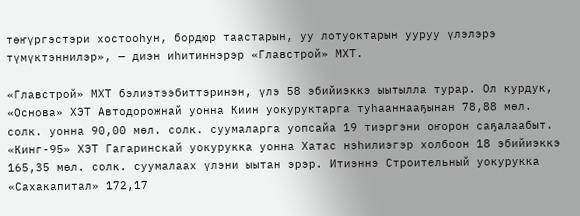төҥүргэстэри хостооһун, бордюр таастарын, уу лотуоктарын ууруу үлэлэрэ түмүктэннилэр», — диэн иһитиннэрэр «Главстрой» МХТ.

«Главстрой» МХТ бэлиэтээбиттэринэн, үлэ 58 эбийиэккэ ыытылла турар. Ол курдук, «Основа» ХЭТ Автодорожнай уонна Киин уокуруктарга туһааннааҕынан 78,88 мөл. солк. уонна 90,00 мөл. солк. суумаларга уопсайа 19 тиэргэни оҥорон саҕалаабыт. «Кинг-95» ХЭТ Гагаринскай уокурукка уонна Хатас нэһилиэгэр холбоон 18 эбийиэккэ 165,35 мөл. солк. суумалаах үлэни ыытан эрэр. Итиэннэ Строительный уокурукка «Сахакапитал» 172,17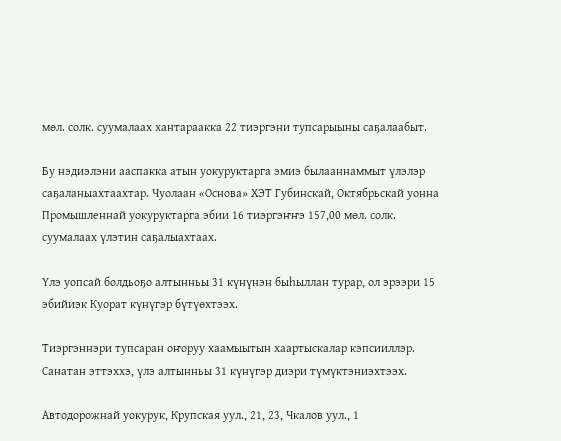мөл. солк. суумалаах хантараакка 22 тиэргэни тупсарыыны саҕалаабыт.

Бу нэдиэлэни ааспакка атын уокуруктарга эмиэ былааннаммыт үлэлэр саҕаланыахтаахтар. Чуолаан «Основа» ХЭТ Губинскай, Октябрьскай уонна Промышленнай уокуруктарга эбии 16 тиэргэҥҥэ 157,00 мөл. солк. суумалаах үлэтин саҕалыахтаах.

Үлэ уопсай болдьоҕо алтынньы 31 күнүнэн быһыллан турар, ол эрээри 15 эбийиэк Куорат күнүгэр бүтүөхтээх.

Тиэргэннэри тупсаран оҥоруу хаамыытын хаартыскалар кэпсииллэр. Санатан эттэххэ, үлэ алтынньы 31 күнүгэр диэри түмүктэниэхтээх.

Автодорожнай уокурук, Крупская уул., 21, 23, Чкалов уул., 1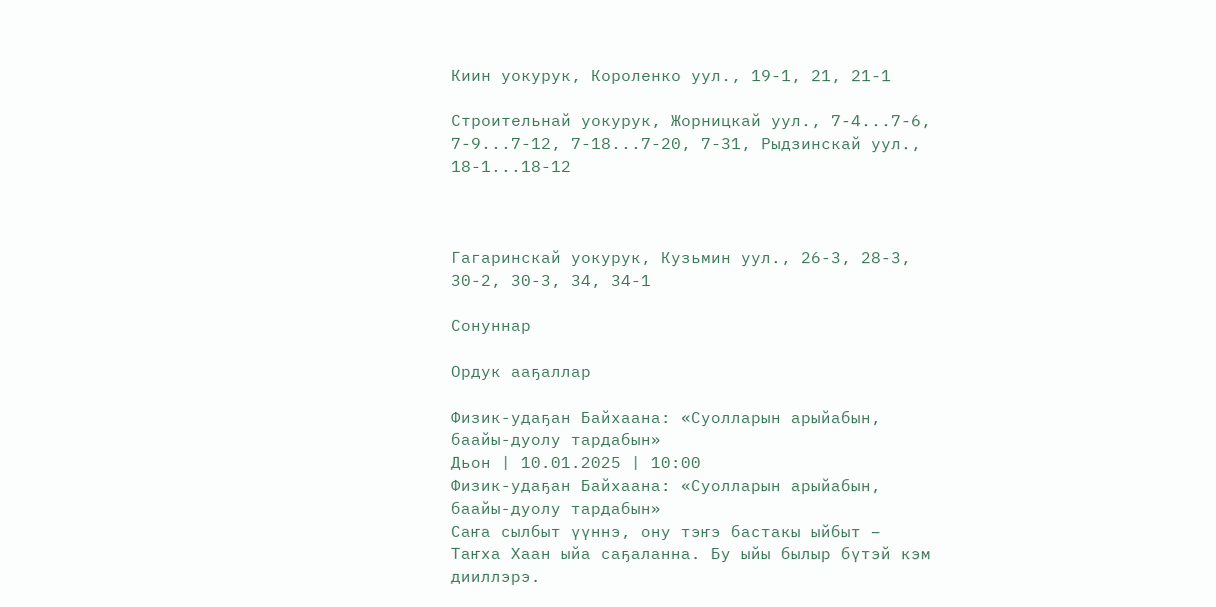Киин уокурук, Короленко уул., 19-1, 21, 21-1

Строительнай уокурук, Жорницкай уул., 7-4...7-6, 7-9...7-12, 7-18...7-20, 7-31, Рыдзинскай уул., 18-1...18-12



Гагаринскай уокурук, Кузьмин уул., 26-3, 28-3, 30-2, 30-3, 34, 34-1

Сонуннар

Ордук ааҕаллар

Физик-удаҕан Байхаана: «Суолларын арыйабын, баайы-дуолу тардабын»
Дьон | 10.01.2025 | 10:00
Физик-удаҕан Байхаана: «Суолларын арыйабын, баайы-дуолу тардабын»
Саҥа сылбыт үүннэ, ону тэҥэ бастакы ыйбыт – Таҥха Хаан ыйа саҕаланна. Бу ыйы былыр бүтэй кэм дииллэрэ.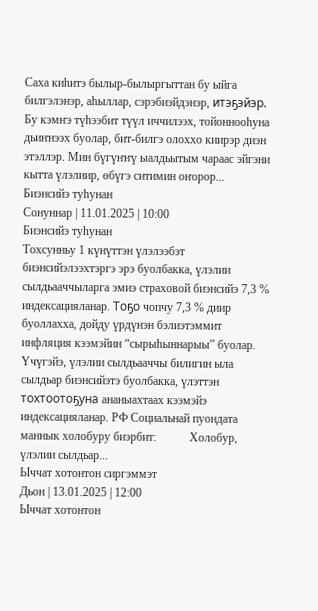Саха киһитэ былыр-былыргыттан бу ыйга билгэлэнэр, аһыллар, сэрэбиэйдэнэр, итэҕэйэр. Бу кэмҥэ түһээбит түүл иччилээх, тойоннооһуна дьиҥнээх буолар, бит-билгэ олоххо киирэр диэн этэллэр. Мин бүгүҥҥү ыалдьытым чараас эйгэни кытта үлэлиир, өбүгэ ситимин оҥорор...
Биэнсийэ туһунан
Сонуннар | 11.01.2025 | 10:00
Биэнсийэ туһунан
Тохсунньу 1 күнүттэн үлэлээбэт биэнсийэлээхтэргэ эрэ буолбакка, үлэлии сылдьааччыларга эмиэ страховой биэнсийэ 7,3 % индексацияланар. Тоҕо чопчу 7,3 % диир буоллахха, дойду үрдүнэн бэлиэтэммит инфляция кээмэйин “сырыһыннарыы” буолар. Үчүгэйэ, үлэлии сылдьааччы билигин ыла сылдьар биэнсийэтэ буолбакка, үлэттэн тохтоотоҕуна ананыахтаах кээмэйэ индексацияланар. РФ Социальнай пуондата маннык холобуру биэрбит:           Холобур, үлэлии сылдьар...
Ыччат хотонтон сиргэммэт
Дьон | 13.01.2025 | 12:00
Ыччат хотонтон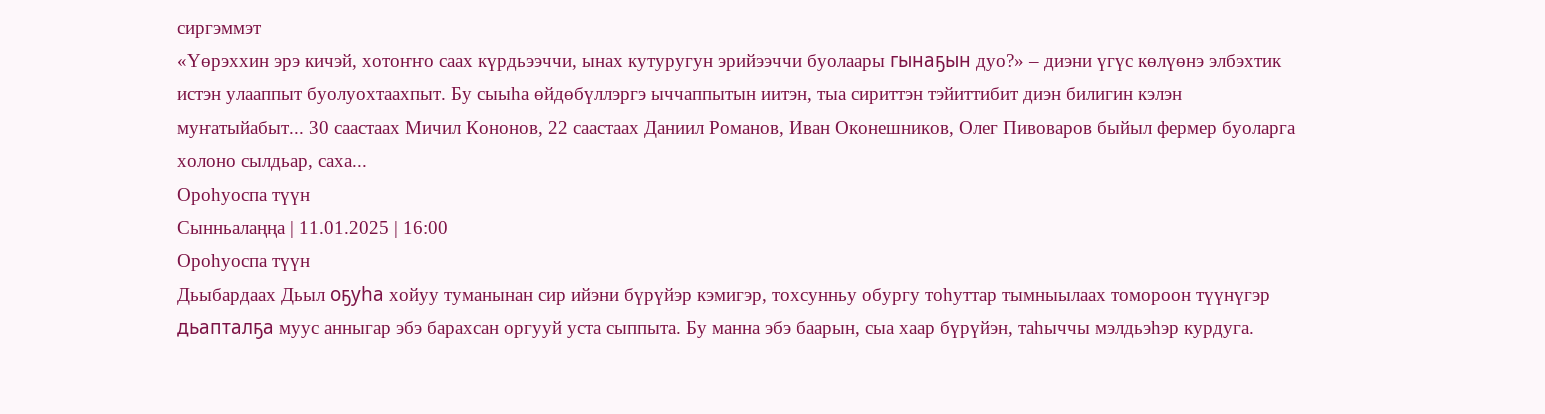сиргэммэт
«Үөрэххин эрэ кичэй, хотоҥҥо саах күрдьээччи, ынах кутуругун эрийээччи буолаары гынаҕын дуо?» – диэни үгүс көлүөнэ элбэхтик истэн улааппыт буолуохтаахпыт. Бу сыыһа өйдөбүллэргэ ыччаппытын иитэн, тыа сириттэн тэйиттибит диэн билигин кэлэн муҥатыйабыт... 30 саастаах Мичил Кононов, 22 саастаах Даниил Романов, Иван Оконешников, Олег Пивоваров быйыл фермер буоларга холоно сылдьар, саха...
Ороһуоспа түүн
Сынньалаңңа | 11.01.2025 | 16:00
Ороһуоспа түүн
Дьыбардаах Дьыл оҕуһа хойуу туманынан сир ийэни бүрүйэр кэмигэр, тохсунньу обургу тоһуттар тымныылаах томороон түүнүгэр дьапталҕа муус анныгар эбэ барахсан оргууй уста сыппыта. Бу манна эбэ баарын, сыа хаар бүрүйэн, таһыччы мэлдьэһэр курдуга.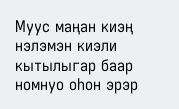Муус маңан киэң нэлэмэн киэли кытылыгар баар номнуо оһон эрэр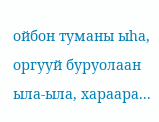ойбон туманы ыһа, оргууй буруолаан ыла-ыла, хараара...